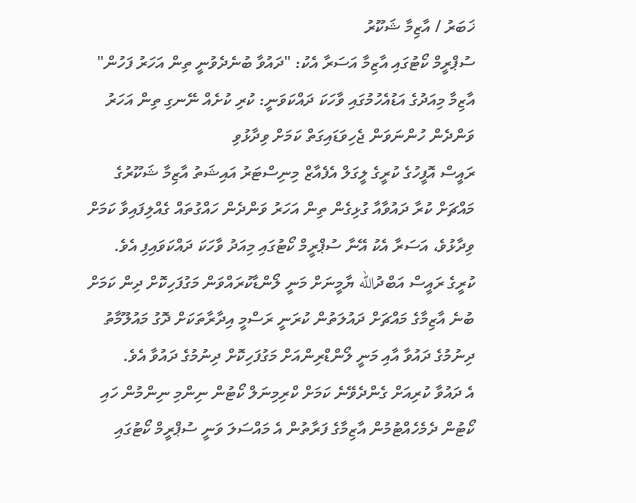ޚަބަރު / އާޒިމާ ޝަކޫރު
ސުޕްރީމް ކޯޓުގައި އާޒިމާ އަސަރާ އެކު: "ދައުވާ ބުނެދެވުނީ ތިން އަހަރު ފަހުން"
އާޒިމާ މިއަދުގެ އަޑުއެހުމުގައި ވާހަކަ ދައްކަވަނީ: ކުރި ކުށެއް ނޭނގި ތިން އަހަރު ވަންދެން ހުންނަވަން ޖެހިވަޑައިގަތް ކަމަށް ވިދާޅުވި
ރައީސް އޮފީހުގެ ކުރީގެ ލީގަލް އެފެއާޒް މިނިސްޓަރު އައިޝަތު އާޒިމާ ޝަކޫރުގެ މައްޗަށް ކުރާ ދައުވާއާ ގުޅިގެން ތިން އަހަރު ވަންދެން ހައްގުތައް ގެއްލިފައިވާ ކަމަށް ވިދާޅުވެ، އަސަރާ އެކު އޭނާ ސުޕްރީމް ކޯޓުގައި މިއަދު ވާހަކަ ދައްކަވައިފި އެވެ.
ކުރީގެ ރައީސް އަބްދުالله ޔާމީނަށް މަނީ ލޯންޑާކުރައްވަން މަގުފަހިކޮށް ދިން ކަމަށް ބުނެ އާޒިމާގެ މައްޗަށް ދައުލަތުން ކުރަނީ ރަސްމީ އިދާރާތަކަށް ދޮގު މައުލޫމާތު ދިނުމުގެ ދައުވާ އާއި މަނީ ލޯންޑްރިންއަށް މަގުފަހިކޮށް ދިނުމުގެ ދައުވާ އެވެ.
އެ ދައުވާ ކުރިއަށް ގެންދެވޭނެ ކަމަށް ކްރިމިނަލް ކޯޓުން ނިންމި ނިންމުން ހައި ކޯޓުން ދެމެހެއްޓުމުން އާޒިމާގެ ފަރާތުން އެ މައްސަލަ ވަނީ ސުޕްރީމް ކޯޓުގައި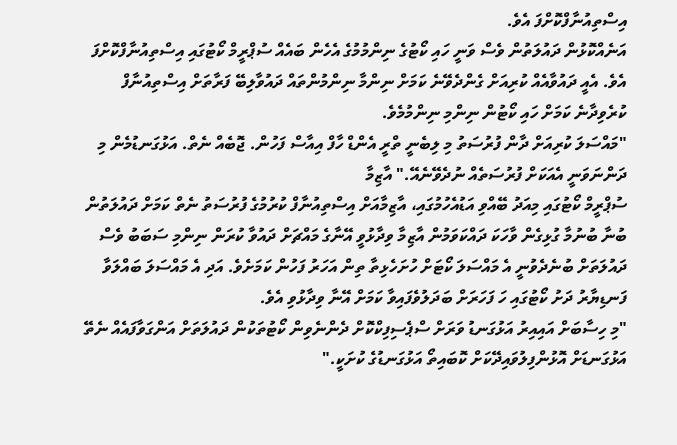އިސްތިއުނާފްކޮށްފަ އެވެ.
އަނެއްކޮޅުން ދައުލަތުން ވެސް ވަނީ ހައި ކޯޓުގެ ނިންމުމުގެ އެހެން ބައެއް ސުޕްރީމް ކޯޓުގައި އިސްތިއުނާފްކޮށްފަ އެވެ. އެއީ ދައުވާއެއް ކުރިއަށް ގެންދެވޭނެ ކަމަށް ނިންމާ ނިންމުންތައް ދައުވާލިބޭ ފަރާތަށް އިސްތިއުނާފް ކުރެވިދާނެ ކަމަށް ހައި ކޯޓުން ނިންމި ނިންމުމެވެ.
"މައްސަލަ ކުރިއަށް ދާން ފުރުސަތު މި ލިބެނީ ތްރީ އެންޑް ހާފް އިއާސް ފަހުން. ޖޮބެއް ނެތް. އަޅުގަނޑުމެން މި ދަންނަވަނީ އެއަކަށް ފުރުސަތެއް ނުދެވޭނެއޭ." އާޒިމާ
ސުޕްރީމް ކޯޓުގައި މިއަދު ބޭއްވި އަޑުއެހުމުގައި، އާޒިމާއަށް އިސްތިއުނާފް ކުރުމުގެ ފުރުސަތު ނެތް ކަމަށް ދައުލަތުން ބުނާ ބުނުމާ ގުޅިގެން ވާހަކަ ދައްކަވަމުން އާޒިމާ ވިދާޅުވީ އޭނާގެ މައްޗަށް ދައުވާ ކުރަން ނިންމި ސަބަބު ވެސް ދައުލަތަށް ބުނެދެވުނީ އެ މައްސަލަ ކޯޓަށް ހުށަހެޅިތާ ތިން އަހަރު ފަހުން ކަމަށެވެ. އަދި އެ މައްސަލަ ބައްލަވާ ފަނޑިޔާރު ދަށު ކޯޓުގައި ހަ ފަހަރަށް ބަދަލުވެފައިވާ ކަމަށް އޭނާ ވިދާޅުވި އެވެ.
"މި ހިސާބަށް އައިއިރު އަޅުގަނޑު ވަރަށް ސްޕެސިފިކްކޮށް ދެންނެވިން ކޯޓުތަކުން ދައުލަތަށް އަންގަވާފައެއް ނެތޭ އަޅުގަނޑަށް އޮޅުންފިލުވައިދޭކަށް ކޮބައިތޯ އަޅުގަނޑުގެ ކުށަކީ."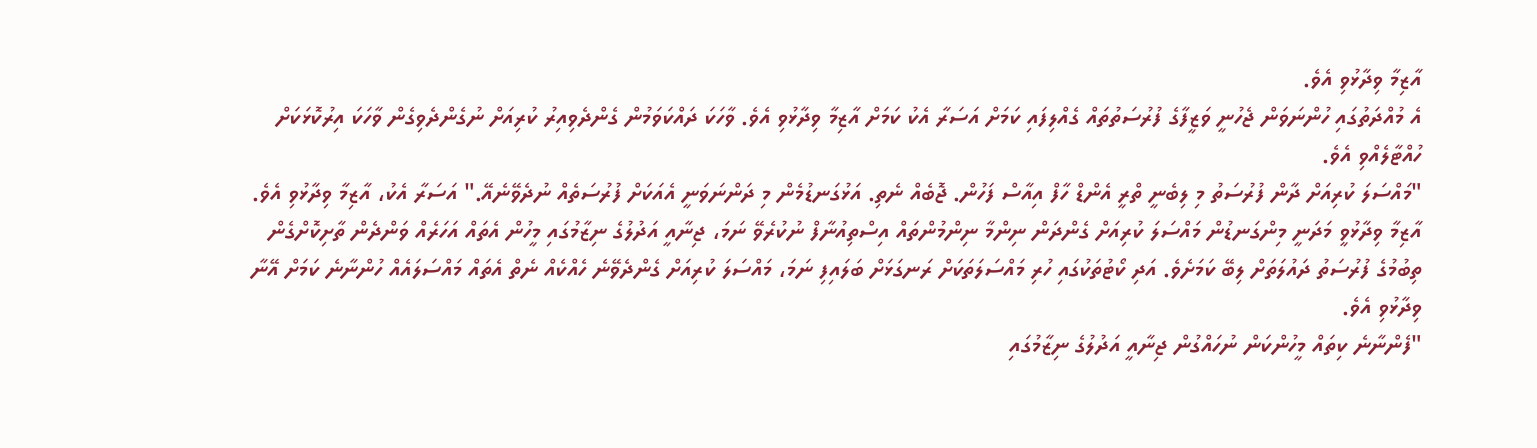އާޒިމާ ވިދާޅުވި އެވެ.
އެ މުއްދަތުގައި ހުންނަވަން ޖެހުނީ ވަޒީފާގެ ފުރުސަތުތައް ގެއްލިފައި ކަމަށް އަސަރާ އެކު ކަމަށް އާޒިމާ ވިދާޅުވި އެވެ. ވާހަކަ ދައްކަވަމުން ގެންދެވިއިރު ކުރިއަށް ނުގެންދެވިގެން ވާހަކަ އިރުކޮޅަކަށް ހުއްޓާލެއްވި އެވެ.
"މައްސަލަ ކުރިއަށް ދާން ފުރުސަތު މި ލިބެނީ ތްރީ އެންޑް ހާފް އިއާސް ފަހުން. ޖޮބެއް ނެތި. އަޅުގަނޑުމެން މި ދަންނަވަނީ އެއަކަށް ފުރުސަތެއް ނުދެވޭނެއޭ." އަސަރާ އެކު، އާޒިމާ ވިދާޅުވި އެވެ.
އާޒިމާ ވިދާޅުވީ މަދަނީ މިންގަނޑުން މައްސަލަ ކުރިއަށް ގެންދަން ނިންމާ ނިންމުންތައް އިސްތިއުނާފް ނުކުރެވޭ ނަމަ، ޖިނާއީ އަދުލުގެ ނިޒާމުގައި މީހުން އެތައް އަހަރެއް ވަންދެން ތާށިކޮށްގެން ތިބުމުގެ ފުރުސަތު ދައުލަތަށް ލިބޭ ކަމަށެވެ. އަދި ކޯޓުތަކުގައި ހުރި މައްސަލަތަކަށް ރަނގަޅަށް ބަލައިފި ނަމަ، މައްސަލަ ކުރިއަށް ގެންދެވޭނެ ހެއްކެއް ނެތް އެތައް މައްސަލައެއް ހުންނާނެ ކަމަށް އޭނާ ވިދާޅުވި އެވެ.
"ފެންނާނެ ކިތައް މީހުންކަން ނުހައްގުން ޖިނާއީ އަދުލުގެ ނިޒާމުގައި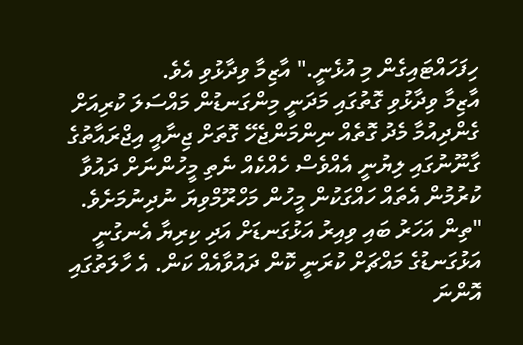ހިފަހައްޓައިގެން މި އުޅެނީ." އާޒިމާ ވިދާޅުވި އެވެ.
އާޒިމާ ވިދާޅުވި ގޮތުގައި މަދަނީ މިންގަނޑުން މައްސަލަ ކުރިއަށް ގެންދިއުމާ މެދު ގޮތެއް ނިންމަންޖެހޭ ގޮތަށް ޖިނާއީ އިޖްރައާތުގެ ގާނޫނުގައި ލިޔުނީ އެއްވެސް ހެއްކެއް ނެތި މީހުންނަށް ދައުވާ ކުރުމުން އެތައް ހައްގަކުން މީހުން މަހްރޫމްވިޔަ ނުދިނުމަށެވެ.
"ތިން އަހަރު ބައި ވިއިރު އަޅުގަނޑަށް އަދި ކިރިޔާ އެނގުނީ އަޅުގަނޑުގެ މައްޗަށް ކުރަނީ ކޮން ދައުވާއެއް ކަން. އެ ހާލަތުގައި އޮންނަ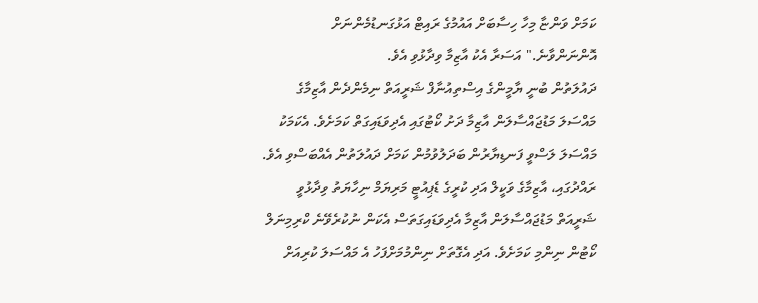ކަމަށް ވަންޏާ މިހާ ހިސާބަށް އައުމުގެ ރައިޓް އަޅުގަނޑުމެންނަށް އޮންނަންވާނެ." އަސަރާ އެކު އާޒިމާ ވިދާޅުވި އެވެ.
ދައުލަތުން ބުނީ ޔާމީންގެ އިސްތިއުނާފް ޝަރީއަތް ނިމެންދެން އާޒިމާގެ މައްސަލަ މަޑުޖައްސާލަން އާޒިމާ ދަށު ކޯޓުގައި އެދިވަޑައިގަތް ކަމަށެވެ. އެކަމަކު މައްސަލަ ލަސްވީ ފަނޑިޔާރުން ބަދަލުވުމުން ކަމަށް ދައުލަތުން އެއްބަސްވި އެވެ.
ރައްދުގައި، އާޒިމާގެ ވަކީލް އަދި ކުރީގެ ޑެޕިއުޓީ މަރިޔަމް ނިހާޔަތު ވިދާޅުވީ ޝަރީއަތް މަޑުޖައްސާލަން އާޒިމާ އެދިވަޑައިގަތަސް އެކަން ނުކުރެވޭނެ ކްރިމިނަލް ކޯޓުން ނިންމި ކަމަށެވެ. އަދި އެގޮތަށް ނިންމުމަށްފަހު އެ މައްސަލަ ކުރިއަށް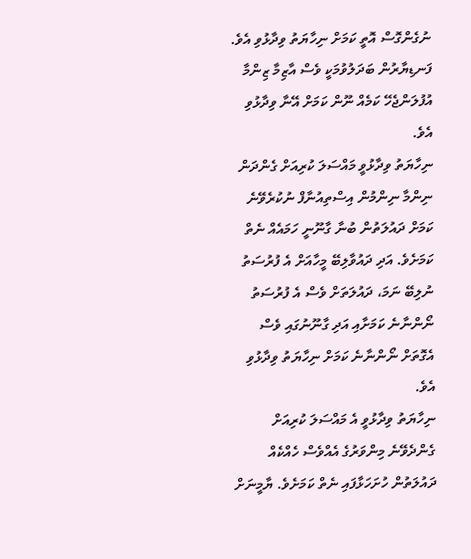ނުގެންގޮސް އޮތީ ކަމަށް ނިހާޔަތު ވިދާޅުވި އެވެ.
ފަނޑިޔާރުން ބަދަލުވުމަކީ ވެސް އާޒިމާ ޒިންމާ އުފުލަންޖެހޭ ކަމެއް ނޫން ކަމަށް އޭނާ ވިދާޅުވި އެވެ.
ނިހާޔަތު ވިދާޅުވީ މައްސަލަ ކުރިއަށް ގެންދަން ނިންމާ ނިންމުން އިސްތިއުނާފް ނުކުރެވޭނެ ކަމަށް ދައުލަތުން ބުނާ ގާނޫނީ ހަމައެއް ނެތް ކަމަށެވެ. އަދި ދައުވާލިބޭ މީހާއަށް އެ ފުރުސަތު ނުލިބޭ ނަމަ، ދައުލަތަށް ވެސް އެ ފުރުސަތު ނޯންނާނެ ކަމަށާއި އަދި ގާނޫނުގައި ވެސް އެގޮތަށް ނޯންނާނެ ކަމަށް ނިހާޔަތު ވިދާޅުވި އެވެ.
ނިހާޔަތު ވިދާޅުވީ އެ މައްސަލަ ކުރިއަށް ގެންދެވޭނެ މިންވަރުގެ އެއްވެސް ހެއްކެއް ދައުލަތުން ހުށަހަޅާފައި ނެތް ކަމަށެވެ. ޔާމީނަށް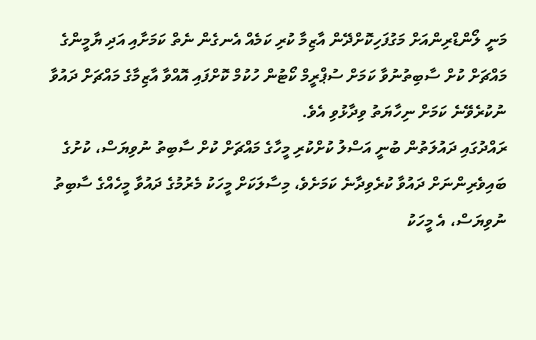މަނީ ލޯންޑްރިންއަށް މަގުފަހިކޮށްދޭން އާޒިމާ ކުރި ކަމެއް އެނގެން ނެތް ކަމަށާއި އަދި ޔާމީންގެ މައްޗަށް ކުށް ސާބިތުނުވާ ކަމަށް ސުޕްރީމް ކޯޓުން ހުކުމް ކޮށްފައި އޮއްވާ އާޒިމާގެ މައްޗަށް ދައުވާ ނުކުރެވޭނެ ކަމަށް ނިހާޔަތު ވިދާޅުވި އެވެ.
ރައްދުގައި ދައުލަތުން ބުނީ އަސްލު ކުށްކުރި މީހާގެ މައްޗަށް ކުށް ސާބިތު ނުވިޔަސް، ކުށުގެ ބައިވެރިންނަށް ދައުވާ ކުރެވިދާނެ ކަމަށެވެ، މިސާލަކަށް މީހަކު މެރުމުގެ ދައުވާ މީހެއްގެ ސާބިތު ނުވިޔަސް، އެ މީހަކު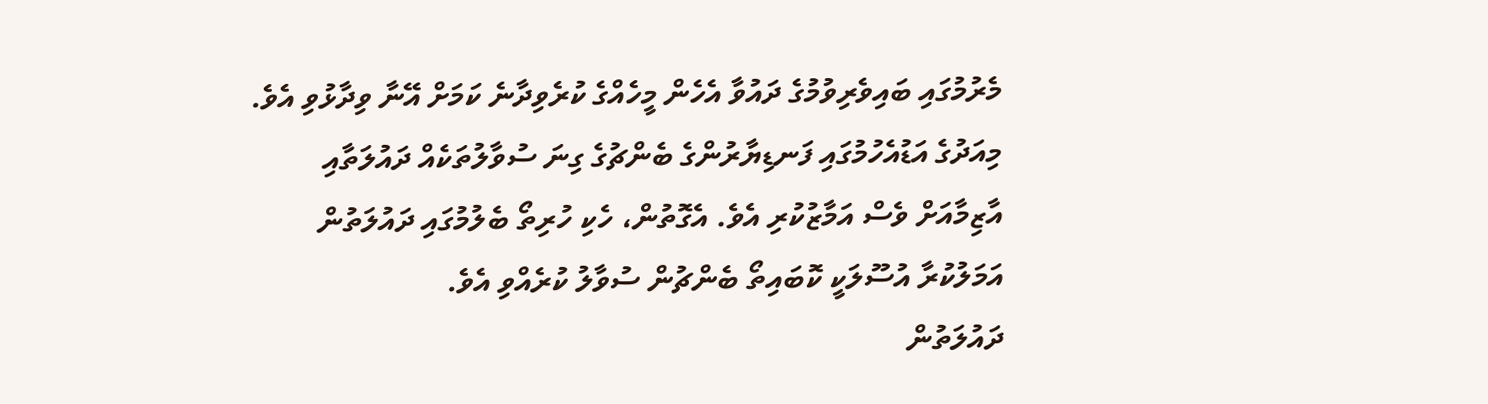މެރުމުގައި ބައިވެރިވުމުގެ ދައުވާ އެހެން މީހެއްގެ ކުރެވިދާނެ ކަމަށް އޭނާ ވިދާޅުވި އެވެ.
މިއަދުގެ އަޑުއެހުމުގައި ފަނޑިޔާރުންގެ ބެންޗުގެ ގިނަ ސުވާލުތަކެއް ދައުލަތާއި އާޒިމާއަށް ވެސް އަމާޒުކުރި އެވެ. އެގޮތުން، ހެކި ހުރިތޯ ބެލުމުގައި ދައުލަތުން އަމަލުކުރާ އުސޫލަކީ ކޮބައިތޯ ބެންޗުން ސުވާލު ކުރެއްވި އެވެ.
ދައުލަތުން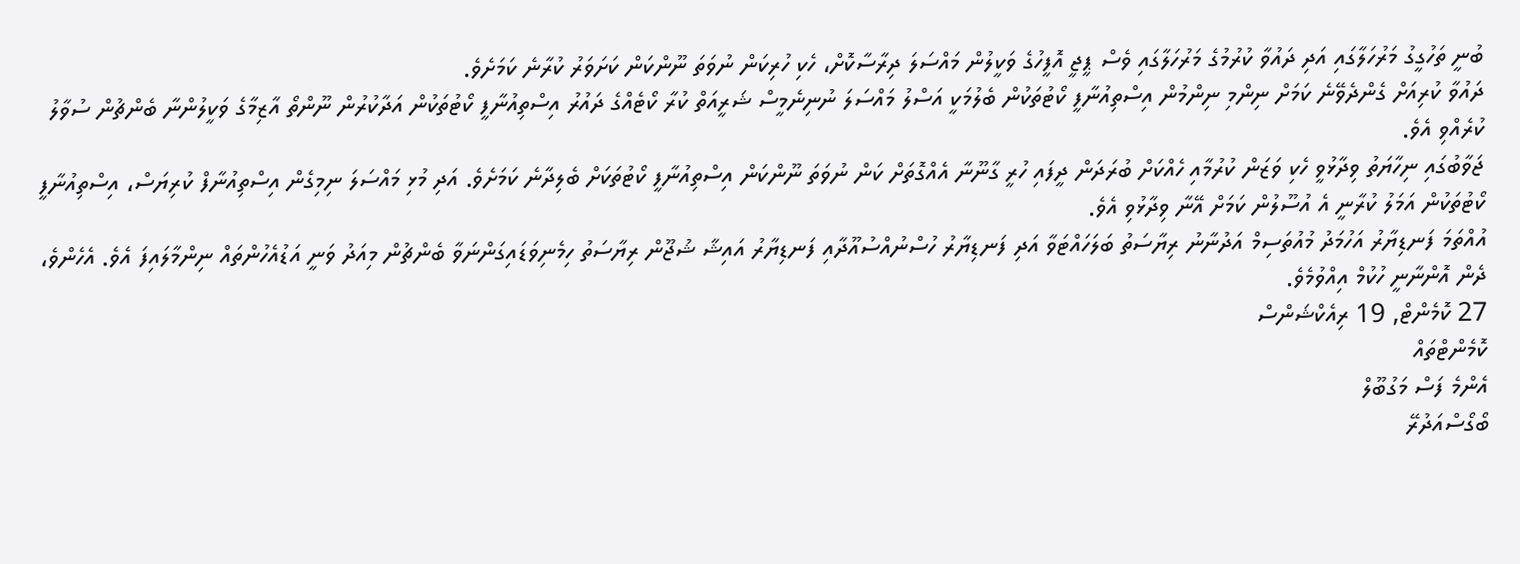ބުނީ ތަހުގީގު މަރުހަލާގައި އަދި ދައުވާ ކުރުމުގެ މަރުހަލާގައި ވެސް ޕީޖީ އޮފީހުގެ ވަކީލުން މައްސަލަ ދިރާސާކޮށް، ހެކި ހުރިކަން ނުވަތަ ނޫންކަން ކަށަވަރު ކުރާނެ ކަމަށެވެ.
ދައުވާ ކުރިއަށް ގެންދެވޭނެ ކަމަށް ނިންމި ނިންމުން އިސްތިއުނާފީ ކޯޓުތަކުން ބެލުމަކީ އަސްލު މައްސަލަ ނުނިނެމީސް ޝަރީއަތް ކުރާ ކޯޓެއްގެ ދައުރު އިސްތިއުނާފީ ކޯޓުތަކުން އަދާކުރުން ނޫންތޯ އާޒިމާގެ ވަކީލުންނާ ބެންޗުން ސުވާލު ކުރެއްވި އެވެ.
ޖަވާބުގައި ނިހާޔަތު ވިދާޅުވީ ހެކި ވަޒަން ކުރުމާއި ހެއްކަށް ބުރަދަން ދީފައި ހުރީ ގާނޫނާ އެއްގޮތަށް ކަން ނުވަތަ ނޫންކަން އިސްތިއުނާފީ ކޯޓުތަކަށް ބެލިދާނެ ކަމަށެވެ. އަދި މުޅި މައްސަލަ ނިމިގެން އިސްތިއުނާފް ކުރިޔަސް، އިސްތިއުނާފީ ކޯޓުތަކުން އަމަލު ކުރާނީ އެ އުސޫލުން ކަމަށް އޭނާ ވިދާޅުވި އެވެ.
އުއްތަމަ ފަނޑިޔާރު އަހުމަދު މުއުތަސިމް އަދުނާނު ރިޔާސަތު ބަލަހައްޓަވާ އަދި ފަނޑިޔާރު ހުސްނުއްސުއޫދާއި ފަނޑިޔާރު އައިޝާ ޝުޖޫން ރިޔާސަތު ހިމެނިވަޑައިގަންނަވާ ބެންޗުން މިއަދު ވަނީ އަޑުއެހުންތައް ނިންމާލައިފަ އެވެ. އެހެންވެ، ދެން އޮންނާނީ ހުކުމް އިއްވުމެވެ.
27 ކޮމެންޓް, 19 ރިއެކްޝަންސް
ކޮމެންޓްތައް
އެންމެ ފަސް މަގުބޫލް
ބޯގޯސްއަދުރޭ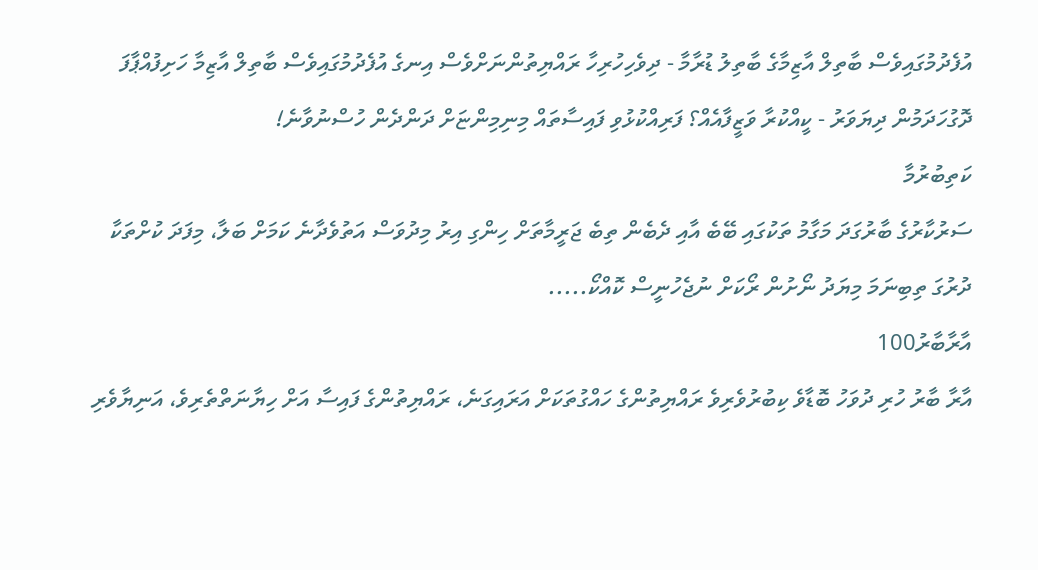އުފެދުމުގައިވެސް ބާތިލް އާޒިމާގެ ބާތިލު ޑުރާމާ - ދިވެހިހުރިހާ ރައްޔިތުންނަށްވެސް އިނގެ އުފެދުމުގައިވެސް ބާތިލް އާޒިމާ ހަށިފުއްޕާފަ ދޮގުހަދަމުން ދިޔަވަރު - ކީއްކުރާ ވަޒީފާއެއް؟ ފަރިއްކުޅުވި ފައިސާތައް މިނިމިންޏަށް ދަންދެން ހުސްނުވާނެ!
ކަތިބުރުމާ
ސަރުކާރުގެ ބާރުގަދަ މަގާމު ތަކުގައި ބޭބެ އާއި ދެބެން ތިބެ ޖަރީމާތަށް ހިންގި އިރު މިދުވަސް އަތުވެދާނެ ކަމަށް ބަލާ، މިފަދަ ކުށްތަކާ ދުރުގަ ތިބިނަމަ މިޔަދު ނޯށުން ރޯކަށް ނުޖެހުނީސް ކޮއްކޯ.....
އާރާބާރު100
އާރާ ބާރު ހުރި ދުވަހު ބޮޑާވެ ކިބުރުވެރިވެ ރައްޔިތުންގެ ހައްގުތަކަށް އަރައިގަނެ، ރައްޔިތުންގެ ފައިސާ އަށް ހިޔާނަތްތެރިވެ، އަނިޔާވެރި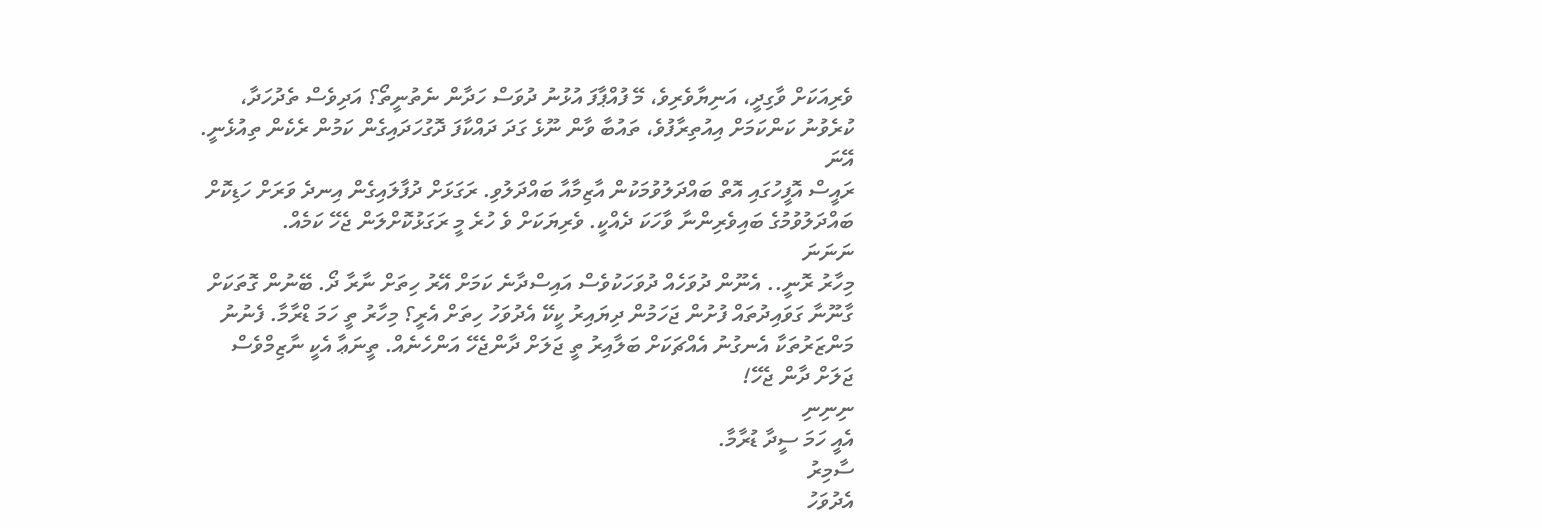ވެރިއަކަށް ވާގިދީ، އަނިޔާވެރިވެ، މޭ ފުއްޕާފަ އުޅުނު ދުވަސް ހަދާން ނެތުނީތޯ؟ އަދިވެސް ތެދުހަދާ، ކުރެވުނު ކަންކަމަށް އިއުތިރާފުވެ، ތައުބާ ވާން ނޫޅެ ގަދަ ދައްކާފަ ދޮގުހަދައިގެން ކަމުން ރެކެން ތިއުޅެނީ.
އޭނަ
ރައީސް އޮފީހުގައި އޮތް ބައްދަލުވުމަކުން އާޒިމާއާ ބައްދަލުވި. ރަގަޅަށް ދުފާލައިގެން އިނދެ ވަރަށް ހަޑިކޮށް ބައްދަލުވުމުގެ ބައިވެރިންނާ ވާހަކަ ދެއްކީ. ވެރިޔަކަށް ވެ ހުރެ މީ ރަގަޅުކޮށްލަން ޖެހޭ ކަމެއް.
ނަނަނަ
މިހާރު ރޮނީ.. އެނޫން ދުވަހެއް ދުވަހަކުވެސް އައިސްދާނެ ކަމަށް އޭރު ހިތަށް ނާރާ ދޯ. ބޭނުން ގޮތަކަށް ގާނޫނާ ގަވައިދުތައް ފުށުން ޖަހަމުން ދިޔައިރު ކީކޭ އެދުވަހު ހިތަށް އެރީ؟ މިހާރު ތީ ހަމަ ޑްރާމާ. ފެނުނު މަންޒަރުތަކާ އެނގުނު އެއްޗަކަށް ބަލާއިރު ތީ ޖަލަށް ދާންޖެހޭ އަންހެނެއް. ތީނަޢާ އެކީ ނާޒިމްވެސް ޖަލަށް ދާން ޖެހޭ!
ނިނިނި
އެއީ ހަމަ ސީދާ ޑުރާމާ.
ސާމިރު
އެދުވަހު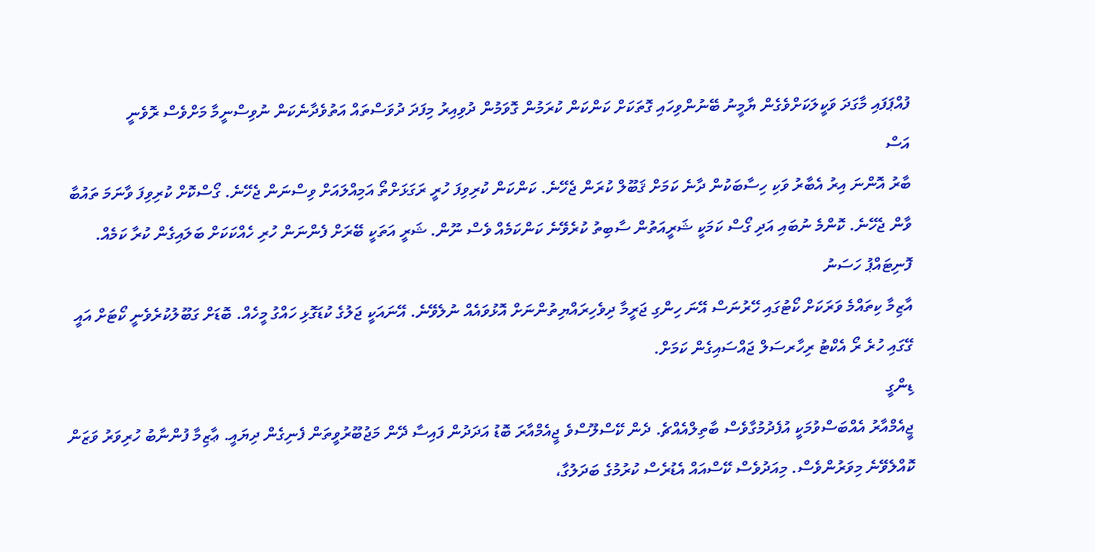ފުއްޕަފައި މާގަދަ ވަކީލަކަށްވެގެން ޔާމީނު ބޭނުންވިހައި ގޮތަކަށް ކަންކަން ކުރަމުން ގޮވަމުން ދުވިއިރު މިފަދަ ދުވަސްތައް އަތުވެދާނެކަން ނުވިސްނީމާ މަށްވެސް ރޮވެނީ
އަސް
ބާރު އޮންނަ އިރު އެބާރު ވަކި ހިސާބަކުން ދާނެ ކަމަށް ޤަބޫލް ކުރަން ޖެހޭނެ. ކަންކަން ކުރިވިފަ ހުރީ ރަގަޅަށްތޯ އަމިއްލައަށް ވިސްނަން ޖެހޭނެ. ގޯސްކޮށް ކުރިވިފަ ވާނަމަ ތައުބާ ވާން ޖެހޭނެ. ކޮންމެ ނުބައި އަދި ގޯސް ކަމަކީ ޝަރީއަތުން ސާބިތު ކުރެވޭނެ ކަންކަމެއް ވެސް ނޫން. ޝަރީ އަތަކީ ބޭރަށް ފެންނަން ހުރި ހެއްކަކަށް ބަލައިގެން ކުރާ ކަމެއް.
ފޮނިޓައްޕު ހަސަނު
އާޒިމާ ކިތައްމެ ވަރަކަށް ކޯޓުގައި ހޭރުނަސް އޭނަ ހިންގި ޖަރީމާ ދިވެހިރައްޔިތުންނަށް އޮޅުވައެއް ނުލެވޭނެ. އޭނައަކީ ޖަލުގެ ކުޑަގޮޅި ހައްގު މީހެއް. ބޮޑަށް ގަބޫލުކުރެވެނީ ކޯޓަށް އައީ ގޭގައި ހުރެ ރޯ އެކްޓު ރިހާރސަލް ޖައްސައިގެން ކަމަށް.
ޑިންގީ
ޖީއެމްއާރު އެއްބަސްވުމަކީ އުފެދުމުގާވެސް ބާތިލްއެއްޗެ. ދެން ކޭސްލޫސްވެ ޖީއެމްއާރަ ބޮޑު އަދަދުން ފައިސާ ދޭން މަޖުބޫރުވީތަން ފެނިގެން ދިޔައީ. ޢާޒިމާ ފުންނާބު ހުރިވަރު ވަޒަން ކޮއްލެވޭނެ މިވަރުންވެސް. މިއަދުވެސް ކޭސްއައް އެޑުރެސް ކުރުމުގެ ބަދަލުގާ،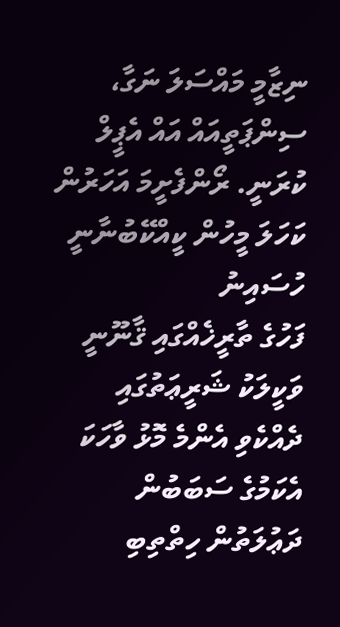ނިޒާމީ މައްސަލަ ނަގާ، ސިންޕަތީއައް އައް އެޕީލް ކުރަނީ. ރޯންފެށީމަ އަހަރުން ކަހަލަ މީހުން ކީއްކޭބުނާނީ
ހުސައިނު
ފަހުގެ ތާރީޚެއްގައި ޤާނޫނީ ވަކީލަކު ޝަރީޢަތުގައި ދެއްކެވި އެންމެ މޮޅު ވާހަކަ އެކަމުގެ ސަބަބުން ދަޢުލަތުން ހިތްތިބި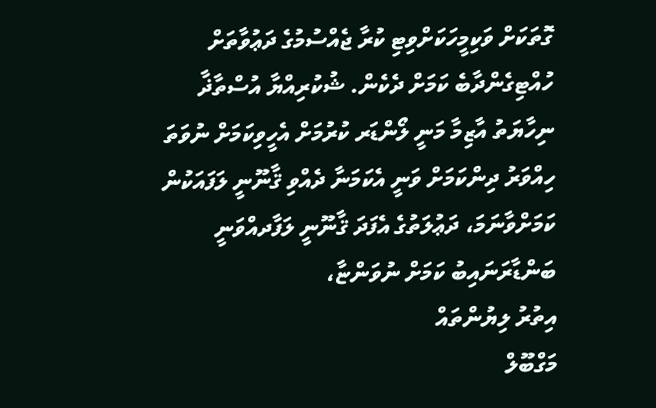ގޮތަކަށް ވަކިމީހަކަށްވިޓި ކުރާ ޖެއްސުމުގެ ދަޢުވާތަށް ހުއްޓިގެންދާބެ ކަމަށް ދެކެން. ޝުކުރިއްޔާ އުސްތާޛާ ނިހާޔަތު އާޒިމާ މަނީ ލޯންޑަރ ކުރުމަށް އެހީވިކަމަށް ނުވަތަ ހިއްވަރު ދިންކަމަށް ވަނީ އެކަމަނާ ދެއްވި ޤާނޫނީ ލަފައަކުން ކަމަށްވާނަމަ، ދަޢުލަތުގެ އެފަދަ ޤާނޫނީ ލަފާދއްވަނީ ބަންޑާރަނައިބު ކަމަށް ނުވަންޏާ،
އިތުރު ލިޔުންތައް
މަގްބޫލް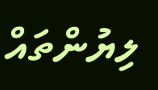ލިޔުންތައް